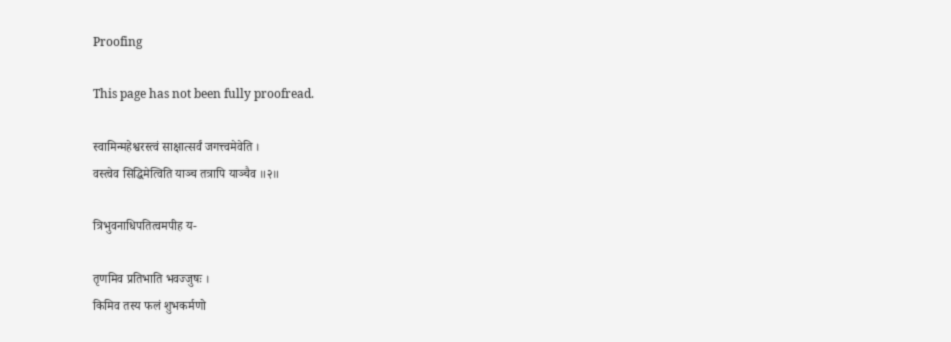Proofing

This page has not been fully proofread.

स्वामिन्महेश्वरस्त्वं साक्षात्सर्वं जगत्त्वमेवेति ।
वस्त्वेव सिद्धिमेत्विति याञ्च तत्रापि याञ्चैव ॥२॥

त्रिभुवनाधिपतित्वमपीह य-

तृणमिव प्रतिभाति भवज्जुषः ।
किमिव तस्य फलं शुभकर्मणो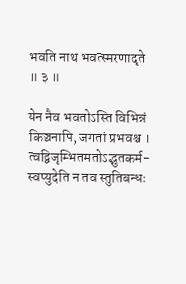भवति नाथ भवत्स्मरणादृते ॥ ३ ॥

येन नैव भवतोऽस्ति विभिन्नं
किञ्चनापि, जगतां प्रभवश्च ।
त्वद्विजृम्भितमतोऽद्भुतकर्म-
स्वप्युदेति न तव स्तुतिबन्धः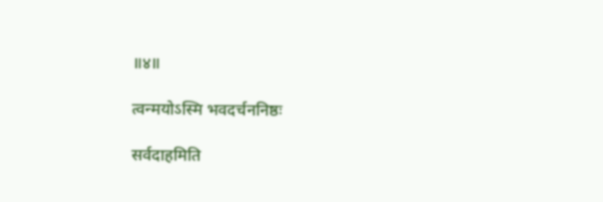॥४॥

त्वन्मयोऽस्मि भवदर्चननिष्ठः

सर्वदाहमिति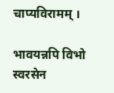चाप्यविरामम् ।

भावयन्नपि विभो स्वरसेन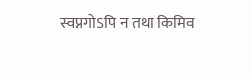स्वप्नगोऽपि न तथा किमिव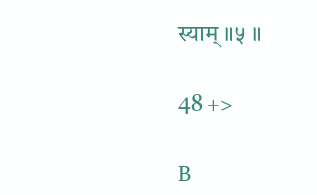स्याम् ॥५ ॥

48 +>

B